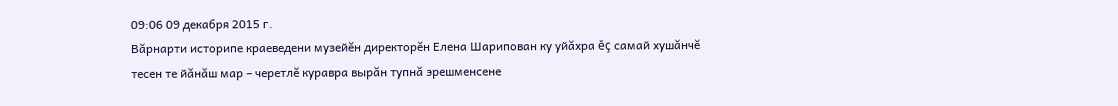09:06 09 декабря 2015 г.
Вăрнарти историпе краеведени музейĕн директорĕн Елена Шарипован ку уйăхра ĕç самай хушăнчĕ тесен те йăнăш мар – черетлĕ куравра вырăн тупнă эрешменсене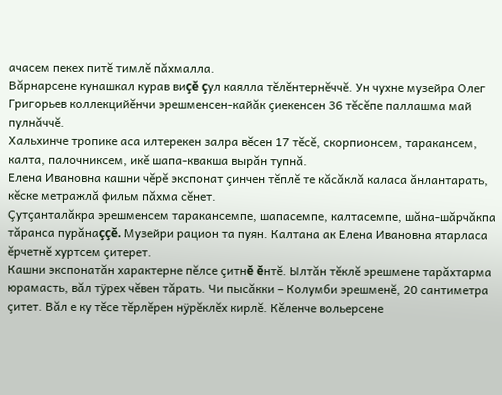ачасем пекех питĕ тимлĕ пăхмалла.
Вăрнарсене кунашкал курав виçĕ çул каялла тĕлĕнтернĕччĕ. Ун чухне музейра Олег Григорьев коллекцийĕнчи эрешменсен-кайăк çиекенсен 36 тĕсĕпе паллашма май пулнăччĕ.
Хальхинче тропике аса илтерекен залра вĕсен 17 тĕсĕ, скорпионсем, таракансем, калта, палочниксем, икĕ шапа-квакша вырăн тупнă.
Елена Ивановна кашни чĕрĕ экспонат çинчен тĕплĕ те кăсăклă каласа ăнлантарать, кĕске метражлă фильм пăхма сĕнет.
Çутçанталăкра эрешменсем таракансемпе, шапасемпе, калтасемпе, шăна-шăрчăкпа тăранса пурăнаççĕ. Музейри рацион та пуян. Калтана ак Елена Ивановна ятарласа ĕрчетнĕ хуртсем çитерет.
Кашни экспонатăн характерне пĕлсе çитнĕ ĕнтĕ. Ылтăн тĕклĕ эрешмене тарăхтарма юрамасть, вăл тÿрех чĕвен тăрать. Чи пысăкки – Колумби эрешменĕ, 20 сантиметра çитет. Вăл е ку тĕсе тĕрлĕрен нÿрĕклĕх кирлĕ. Кĕленче вольерсене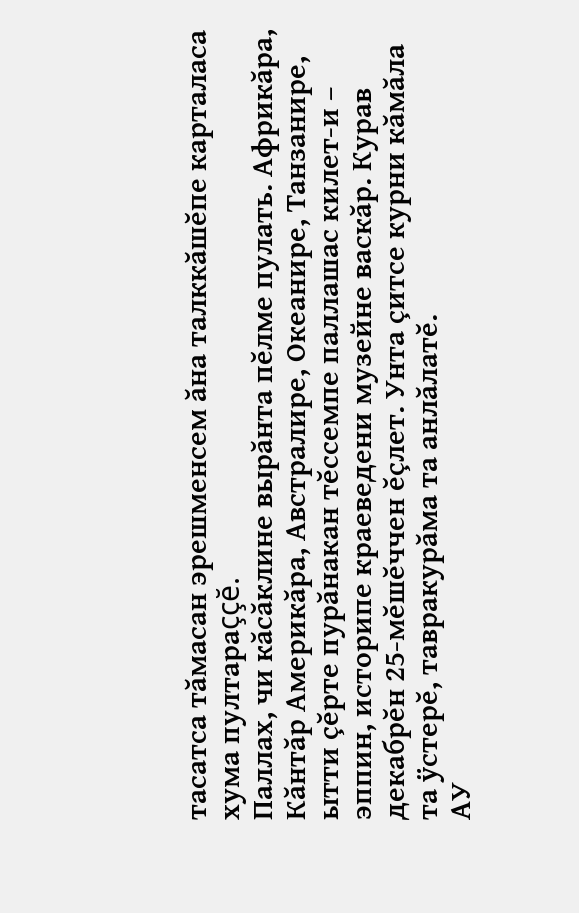тасатса тăмасан эрешменсем ăна талккăшĕпе карталаса хума пултараççĕ.
Паллах, чи кăсăклине вырăнта пĕлме пулать. Африкăра, Кăнтăр Америкăра, Австралире, Океанире, Танзанире, ытти çĕрте пурăнакан тĕссемпе паллашас килет-и – эппин, историпе краеведени музейне васкăр. Курав декабрĕн 25-мĕшĕччен ĕçлет. Унта çитсе курни кăмăла та ÿстерĕ, тавракурăма та анлăлатĕ.
АУ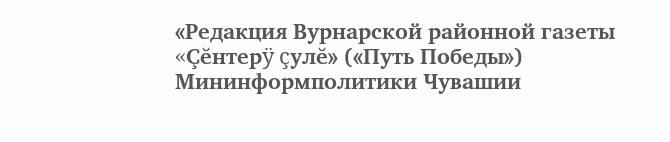«Редакция Вурнарской районной газеты «Çĕнтерÿ çулĕ» («Путь Победы») Мининформполитики Чувашии